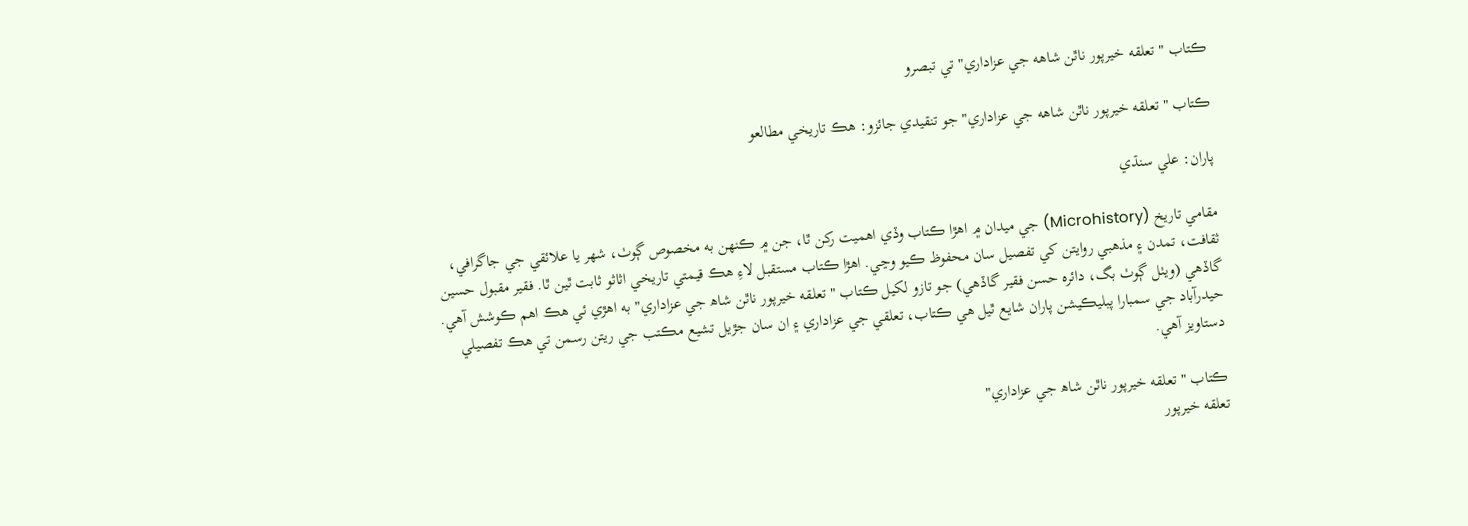ڪتاب "تعلقه خيرپور ناٿن شاهه جي عزاداري" تي تبصرو

ڪتاب "تعلقه خيرپور ناٿن شاهه جي عزاداري" جو تنقيدي جائزو: هڪ تاريخي مطالعو

پاران: علي سنڌي

مقامي تاريخ (Microhistory) جي ميدان ۾ اهڙا ڪتاب وڏي اهميت رکن ٿا، جن ۾ ڪنهن به مخصوص ڳوٺ، شهر يا علائقي جي جاگرافي، ثقافت، تمدن ۽ مذهبي روايتن کي تفصيل سان محفوظ ڪيو وڃي. اهڙا ڪتاب مستقبل لاءِ هڪ قيمتي تاريخي اثاثو ثابت ٿين ٿا. فقير مقبول حسين گاڏهي (ويٺل ڳوٺ بگ، دائرہ حسن فقير گاڏهي) جو تازو لکيل ڪتاب "تعلقه خيرپور ناٿن شاھ جي عزاداري" به اهڙي ئي هڪ اهم ڪوشش آهي. حيدرآباد جي سمبارا پبليڪيشن پاران شايع ٿيل هي ڪتاب، تعلقي جي عزاداري ۽ ان سان جڙيل تشيع مڪتب جي ريتن رسمن تي هڪ تفصيلي دستاويز آهي.

ڪتاب "تعلقه خيرپور ناٿن شاھ جي عزاداري"
تعلقه خيرپور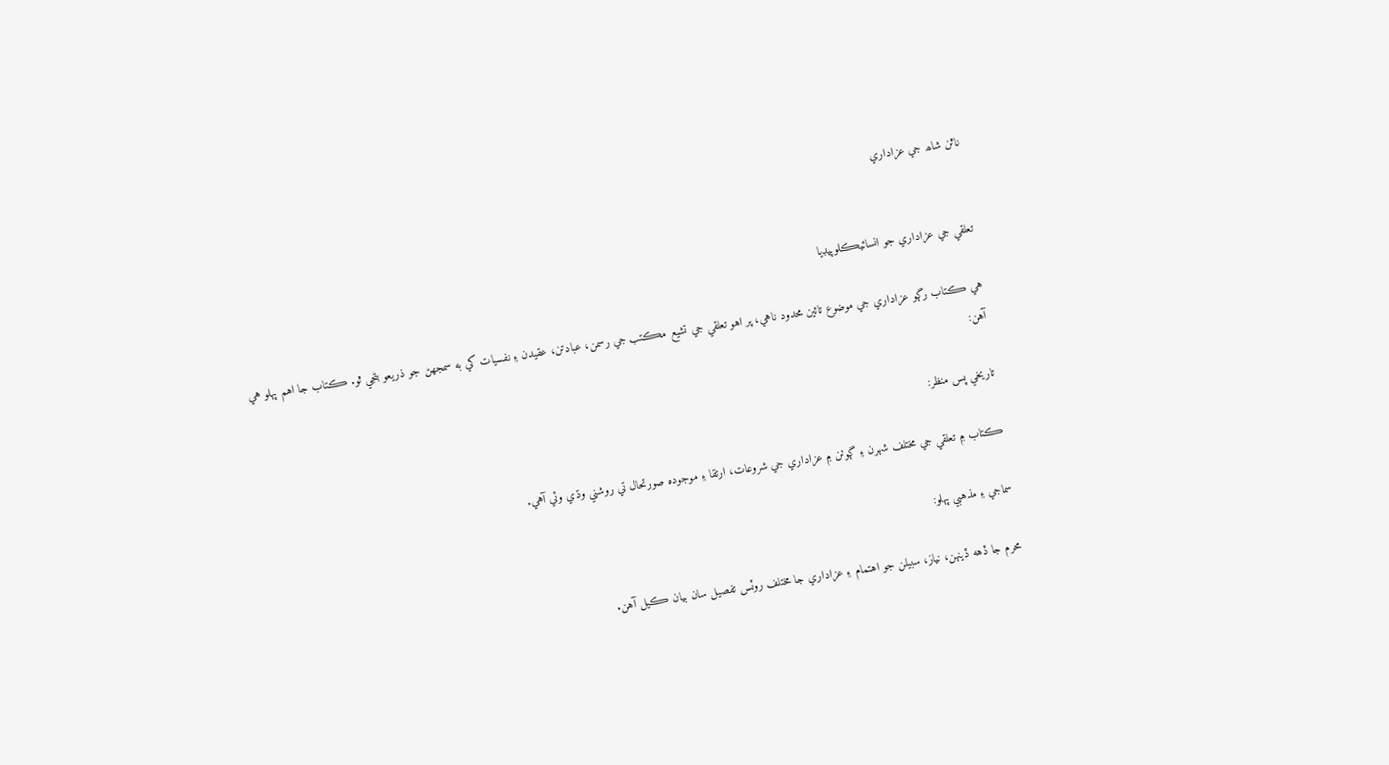ناٿن شاھ جي عزاداري


تعلقي جي عزاداري جو انسائيڪلوپيڊيا

هي ڪتاب رڳو عزاداري جي موضوع تائين محدود ناهي، پر اهو تعلقي جي تشيع مڪتب جي رسمن، عبادتن، عقيدن ۽ نفسيات کي به سمجهڻ جو ذريعو بڻجي ٿو. ڪتاب جا اهم پهلو هي آهن:

تاريخي پس منظر:

ڪتاب ۾ تعلقي جي مختلف شهرن ۽ ڳوٺن ۾ عزاداري جي شروعات، ارتقا ۽ موجوده صورتحال تي روشني وڌي وئي آهي.

سماجي ۽ مذهبي پهلو:

محرم جا ڏهه ڏينهن، نياز، سبيلن جو اهتمام ۽ عزاداري جا مختلف روٽس تفصيل سان بيان ڪيل آهن.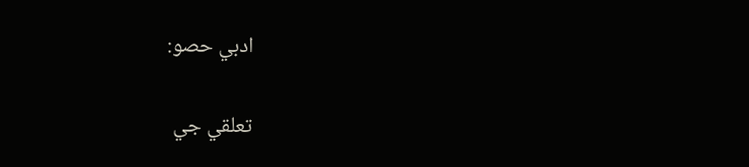ادبي حصو:

تعلقي جي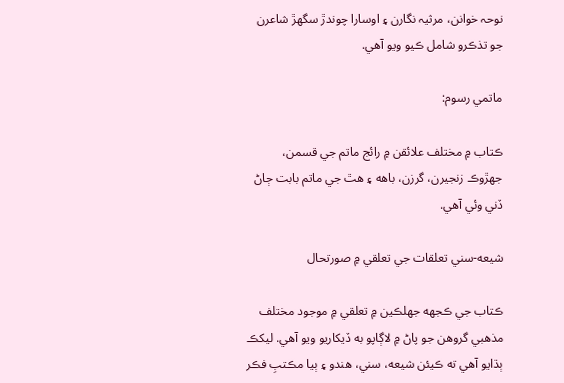نوحہ خوانن، مرثيہ نگارن ۽ اوسارا چوندڙ سگهڙ شاعرن جو تذڪرو شامل ڪيو ويو آهي.

ماتمي رسوم:

ڪتاب ۾ مختلف علائقن ۾ رائج ماتم جي قسمن، جهڙوڪ زنجيرن، گرزن، باهه ۽ هٿ جي ماتم بابت ڄاڻ ڏني وئي آهي.

شيعه-سني تعلقات جي تعلقي ۾ صورتحال

ڪتاب جي ڪجهه جهلڪين ۾ تعلقي ۾ موجود مختلف مذهبي گروهن جو پاڻ ۾ لاڳاپو به ڏيکاريو ويو آهي. ليکڪ ٻڌايو آهي ته ڪيئن شيعه، سني، هندو ۽ ٻيا مڪتبِ فڪر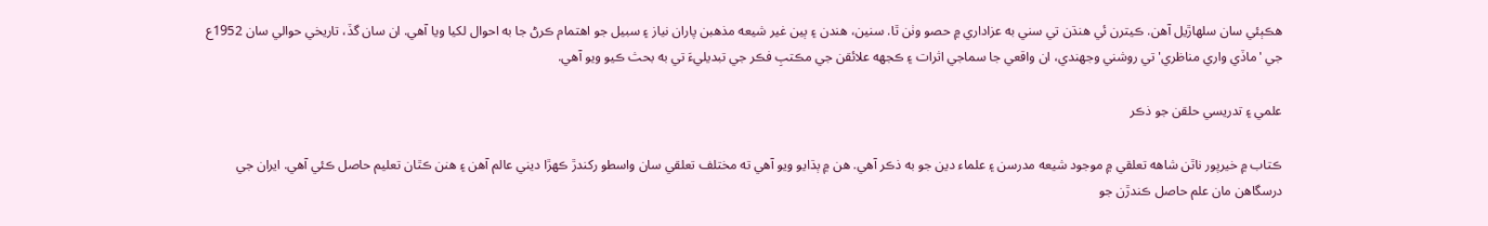هڪٻئي سان سلهاڙيل آهن. ڪيترن ئي هنڌن تي سني به عزاداري ۾ حصو وٺن ٿا. سنين، هندن ۽ ٻين غير شيعه مذهبن پاران نياز ۽ سبيل جو اهتمام ڪرڻ جا به احوال لکيا ويا آهي. ان سان گڏ، تاريخي حوالي سان 1952ع جي 'ماڏي واري مناظري' تي روشني وجهندي، ان واقعي جا سماجي اثرات ۽ ڪجهه علائقن جي مڪتبِ فڪر جي تبديليءَ تي به بحث ڪيو ويو آهي.

علمي ۽ تدريسي حلقن جو ذڪر

ڪتاب ۾ خيرپور ناٿن شاهه تعلقي ۾ موجود شيعه مدرسن ۽ علماء دين جو به ذڪر آهي. هن ۾ ٻڌايو ويو آهي ته مختلف تعلقي سان واسطو رکندڙ ڪهڙا ديني عالم آهن ۽ هنن ڪٿان تعليم حاصل ڪئي آهي. ايران جي درسگاهن مان علم حاصل ڪندڙن جو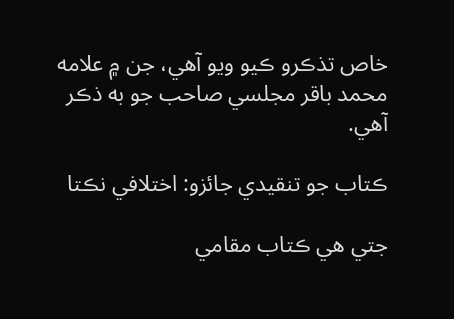خاص تذڪرو ڪيو ويو آهي، جن ۾ علامه محمد باقر مجلسي صاحب جو به ذڪر آهي.

ڪتاب جو تنقيدي جائزو: اختلافي نڪتا

جتي هي ڪتاب مقامي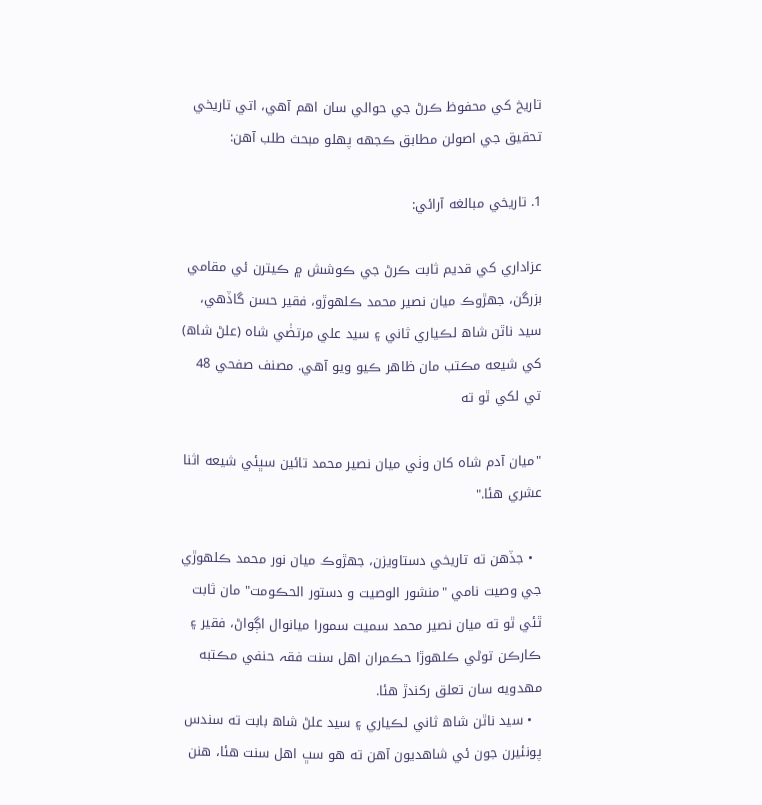تاريخ کي محفوظ ڪرڻ جي حوالي سان اهم آهي، اتي تاريخي تحقيق جي اصولن مطابق ڪجهه پهلو مبحث طلب آهن:

1. تاريخي مبالغه آرائي:

عزاداري کي قديم ثابت ڪرڻ جي ڪوشش ۾ ڪيترن ئي مقامي بزرگن، جهڙوڪ ميان نصير محمد ڪلهوڙو، فقير حسن گاڏهي، سيد ناٿن شاھ لڪياري ثاني ۽ سيد علي مرتضٰي شاه (علڻ شاھ) کي شيعه مڪتب مان ظاهر ڪيو ويو آهي. مصنف صفحي 48 تي لکي ٿو ته

"ميان آدم شاه کان وٺي ميان نصير محمد تائين سڀئي شيعه اثنا عشري هئا."

  • جڏهن ته تاريخي دستاويزن، جهڙوڪ ميان نور محمد ڪلهوڙي جي وصيت نامي "منشور الوصيت و دستور الحڪومت" مان ثابت ٿئي ٿو ته ميان نصير محمد سميت سمورا ميانوال اڳواڻ، فقير ۽ ڪارڪن توڻي ڪلهوڙا حڪمران اهل سنت فقہ حنفي مڪتبه مهدويه سان تعلق رکندڙ هئا.
  • سيد ناٿن شاھ ثاني لڪياري ۽ سيد علڻ شاھ بابت ته سندس پونئيرن جون ئي شاهديون آهن ته هو سڀ اهل سنت هئا، هنن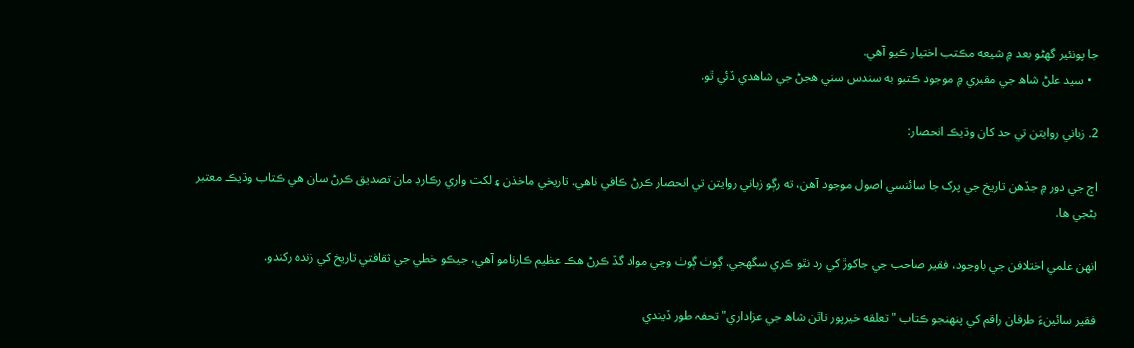جا پونئير گهڻو بعد ۾ شيعه مڪتب اختيار ڪيو آهي.
  • سيد علڻ شاھ جي مقبري ۾ موجود ڪتبو به سندس سني هجڻ جي شاهدي ڏئي ٿو.

2. زباني روايتن تي حد کان وڌيڪ انحصار:

اڄ جي دور ۾ جڏهن تاريخ جي پرک جا سائنسي اصول موجود آهن، ته رڳو زباني روايتن تي انحصار ڪرڻ ڪافي ناهي. تاريخي ماخذن ۽ لکت واري رڪارڊ مان تصديق ڪرڻ سان هي ڪتاب وڌيڪ معتبر بڻجي ها.

انهن علمي اختلافن جي باوجود، فقير صاحب جي جاکوڙ کي رد نٿو ڪري سگهجي. ڳوٺ ڳوٺ وڃي مواد گڏ ڪرڻ هڪ عظيم ڪارنامو آهي، جيڪو خطي جي ثقافتي تاريخ کي زنده رکندو.

فقير سائينءَ طرفان راقم کي پنهنجو ڪتاب "تعلقه خيرپور ناٿن شاھ جي عزاداري" تحفہ طور ڏيندي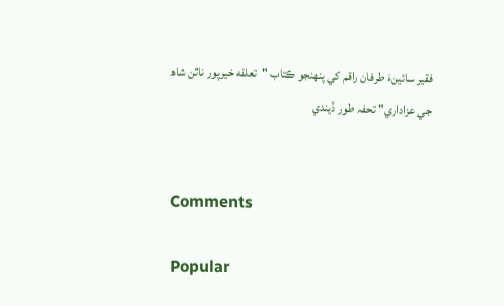فقير سائينءَ طرفان راقم کي پنهنجو ڪتاب "تعلقه خيرپور ناٿن شاھ جي عزاداري" تحفہ طور ڏيندي


Comments

Popular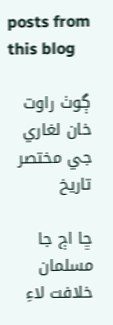posts from this blog

ڳوٺ راوت خان لغاري جي مختصر تاريخ

ڇا اڄ جا مسلمان خلافت لاءِ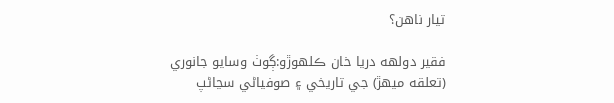تيار ناهن؟

فقير دولهه دريا خان ڪلهوڙو:ڳوٺ وسايو جانوري (تعلقه ميهڙ) جي تاريخي ۽ صوفياڻي سڃاڻپ